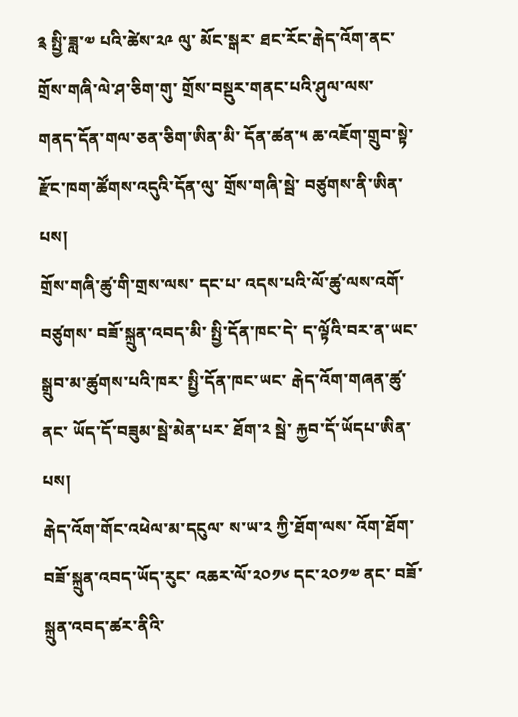༉ སྤྱི་ཟླ་༧ པའི་ཚེས་༢༩ ལུ་ མོང་སྒར་ ཐང་རོང་རྒེད་འོག་ནང་ གྲོས་གཞི་ལེ་ཤ་ཅིག་གུ་ གྲོས་བསྡུར་གནང་པའི་ཤུལ་ལས་ གནད་དོན་གལ་ཅན་ཅིག་ཨིན་མི་ དོན་ཚན་༥ ཆ་འཇོག་གྲུབ་སྟེ་ རྫོང་ཁག་ཚོགས་འདུའི་དོན་ལུ་ གྲོས་གཞི་སྦེ་ བཙུགས་ནི་ཨིན་པས།
གྲོས་གཞི་ཚུ་གི་གྲས་ལས་ དང་པ་ འདས་པའི་ལོ་ཚུ་ལས་འགོ་བཙུགས་ བཟོ་སྐྲུན་འབད་མི་ སྤྱི་དོན་ཁང་དེ་ ད་ལྟོའི་བར་ན་ཡང་ སྒྲུབ་མ་ཚུགས་པའི་ཁར་ སྤྱི་དོན་ཁང་ཡང་ རྒེད་འོག་གཞན་ཚུ་ནང་ ཡོད་དོ་བཟུམ་སྦེ་མེན་པར་ ཐོག་༢ སྦེ་ རྐྱབ་དོ་ཡོདཔ་ཨིན་པས།
རྒེད་འོག་གོང་འཕེལ་མ་དངུལ་ ས་ཡ་༢ ཀྱི་ཐོག་ལས་ འོག་ཐོག་བཟོ་སྐྲུན་འབད་ཡོད་རུང་ འཆར་ལོ་༢༠༡༦ དང་༢༠༡༧ ནང་ བཟོ་སྐྲུན་འབད་ཚར་ནིའི་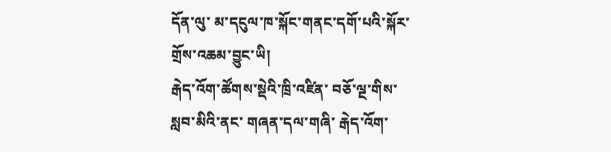དོན་ལུ་ མ་དངུལ་ཁ་སྐོང་གནང་དགོ་པའི་སྐོར་ གྲོས་འཆམ་བྱུང་ཡི།
རྒེད་འོག་ཚོགས་སྡེའི་ཁྲི་འཛིན་ བཅོ་ལྔ་གིས་ སླབ་མིའི་ནང་ གཞན་དལ་གཞི་ རྒེད་འོག་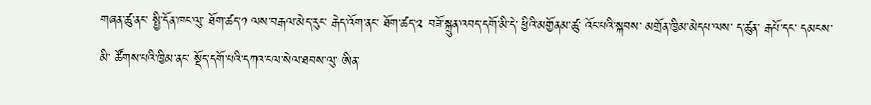གཞན་ཚུ་ནང་ སྤྱི་དོན་ཁང་ལུ་ ཐོག་ཚད་༡ ལས་བརྒལ་མེད་རུང་ རྒེད་འོག་ནང་ ཐོག་ཚད་༢ བཟོ་སྐྲུན་འབད་དགོ་མི་དེ་ ཕྱིའི་མགྱོནམ་ཚུ་ འོང་པའི་སྐབས་ མགྲོན་ཁྱིམ་མེདཔ་ལས་ ད་ཚུན་ རྒཔོ་དང་ དམངས་མི་ ཚོགས་པའི་ཁྱིམ་ནང་ སྡོད་དགོ་པའི་དཀའ་ངལ་སེལ་ཐབས་ལུ་ ཨིན་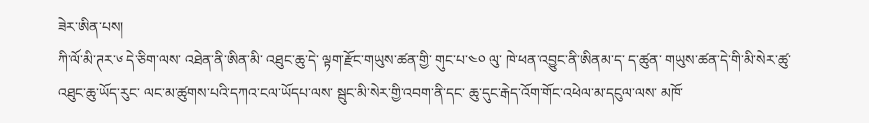ཟེར་ཨིན་པས།
ཀི་ལོ་མི་ཊར་༦ དེ་ཅིག་ལས་ འཐེན་ནི་ཨིན་མི་ འཐུང་ཆུ་དེ་ ལྟག་རྫོང་གཡུས་ཚན་གྱི་ གུང་པ་༤༠ ལུ་ ཁེ་ཕན་འབྱུང་ནི་ཨིནམ་ད་ ད་ཚུན་ གཡུས་ཚན་དེ་གི་མི་སེར་ཚུ་ འཐུང་ཆུ་ཡོད་རུང་ ལང་མ་ཚུགས་པའི་དཀའ་ངལ་ཡོདཔ་ལས་ སྦུང་མི་སེར་གྱི་འབག་ནི་དང་ ཆུ་དུང་རྒེད་འོག་གོང་འཕེལ་མ་དངུལ་ལས་ མཁོ་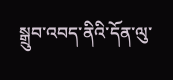སྒྲུབ་འབད་ནིའི་དོན་ལུ་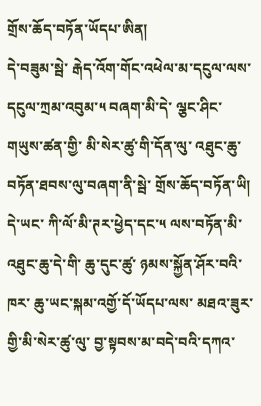གྲོས་ཆོད་བཏོན་ཡོདཔ་ཨིན།
དེ་བཟུམ་སྦེ་ རྒེད་འོག་གོང་འཕེལ་མ་དངུལ་ལས་ དངུལ་ཀྲམ་འབུམ་༥ བཞག་མི་དེ་ ལྕང་ཤིང་གཡུས་ཚན་གྱི་ མི་སེར་ཚུ་གི་དོན་ལུ་ འཐུང་ཆུ་བཏོན་ཐབས་ལུ་བཞག་ནི་སྦེ་ གྲོས་ཆོད་བཏོན་ཡི།
དེ་ཡང་ ཀི་ལོ་མི་ཊར་ཕྱེད་དང་༥ ལས་བཏོན་མི་ འཐུང་ཆུ་དེ་གི་ ཆུ་དུང་ཚུ་ ཉམས་སྐྱོན་ཤོར་བའི་ཁར་ ཆུ་ཡང་སྐམ་འགྱོ་དོ་ཡོདཔ་ལས་ མཐའ་ཟུར་གྱི་མི་སེར་ཚུ་ལུ་ བྱ་སྟབས་མ་བདེ་བའི་དཀའ་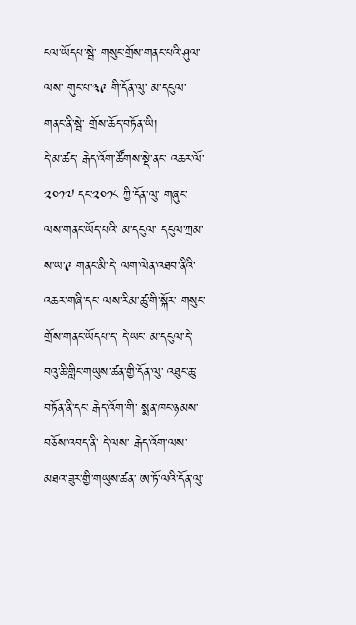ངལ་ཡོདཔ་སྦེ་ གསུང་གྲོས་གནང་པའི་ཤུལ་ལས་ གུང་པ་༣༩ གི་དོན་ལུ་ མ་དངུལ་གནང་ནི་སྦེ་ གྲོས་ཆོད་བཏོན་ཡི།
དེ་མ་ཚད་ རྒེད་འོག་ཚོགས་སྡེ་ནང་ འཆར་ལོ་༢༠༡༧ དང་༢༠༡༨ ཀྱི་དོན་ལུ་ གཞུང་ལས་གནང་ཡོད་པའི་ མ་དངུལ་ དངུལ་ཀྲམ་ས་ཡ་༩ གནང་མི་དེ་ ལག་ལེན་འཐབ་ནིའི་འཆར་གཞི་དང་ ལས་རིམ་ཚུ་གི་སྐོར་ གསུང་གྲོས་གནང་ཡོདཔ་ད་ དེ་ཡང་ མ་དངུལ་དེ་ བའུ་ཆི་གླིང་གཡུས་ཚན་གྱི་དོན་ལུ་ འཐུང་ཆུ་བཏོན་ནི་དང་ རྒེད་འོག་གི་ སྨན་ཁང་ཉམས་བཅོས་འབད་ནི་ དེ་ལས་ རྒེད་འོག་ལས་ མཐའ་ཟུར་གྱི་གཡུས་ཚན་ ཨ་ཏོ་ལའི་དོན་ལུ་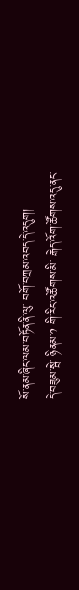སོ་ནམ་ཞིང་ལམ་བཏོན་ནི་ལུ་ བགོ་བཀྲམ་འབད་དེ་འདུག།
དེ་བཟུམ་སྦེ་ ཉིནམ་༡ གི་རིང་འཚོགས་མི་ རྒེད་འོག་ཚོགས་འདུ་ནང་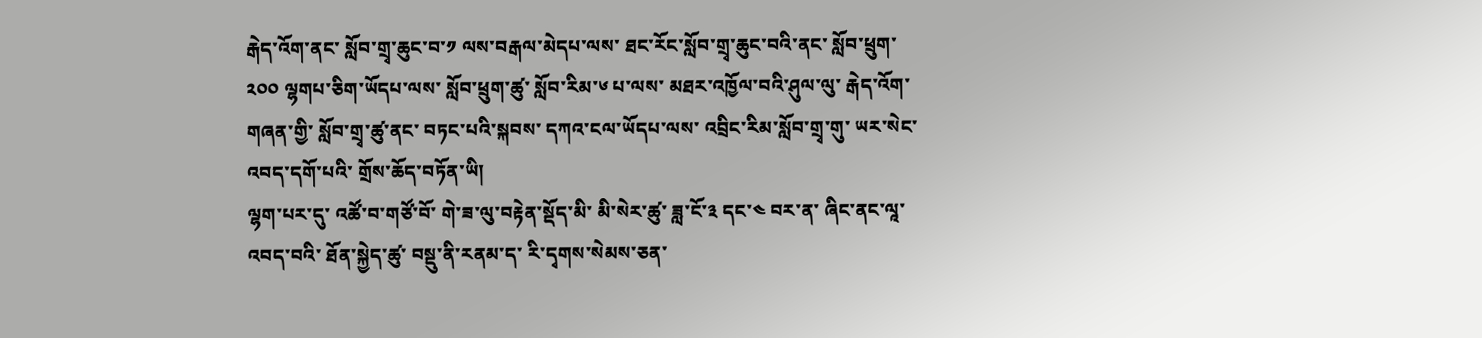རྒེད་འོག་ནང་ སློབ་གྲྭ་ཆུང་བ་༡ ལས་བརྒལ་མེདཔ་ལས་ ཐང་རོང་སློབ་གྲྭ་ཆུང་བའི་ནང་ སློབ་ཕྲུག་༢༠༠ ལྷགཔ་ཅིག་ཡོདཔ་ལས་ སློབ་ཕྲུག་ཚུ་ སློབ་རིམ་༦ པ་ལས་ མཐར་འཁྱོལ་བའི་ཤུལ་ལུ་ རྒེད་འོག་གཞན་གྱི་ སློབ་གྲྭ་ཚུ་ནང་ བཏང་པའི་སྐབས་ དཀའ་ངལ་ཡོདཔ་ལས་ འབྲིང་རིམ་སློབ་གྲྭ་གུ་ ཡར་སེང་འབད་དགོ་པའི་ གྲོས་ཆོད་བཏོན་ཡི།
ལྷག་པར་དུ་ འཚོ་བ་གཙོ་བོ་ གེ་ཟ་ལུ་བརྟེན་སྡོད་མི་ མི་སེར་ཚུ་ ཟླ་ངོ་༣ དང་༤ བར་ན་ ཞིང་ནང་ལཱ་འབད་བའི་ ཐོན་སྐྱེད་ཚུ་ བསྡུ་ནི་རནམ་ད་ རི་དྭགས་སེམས་ཅན་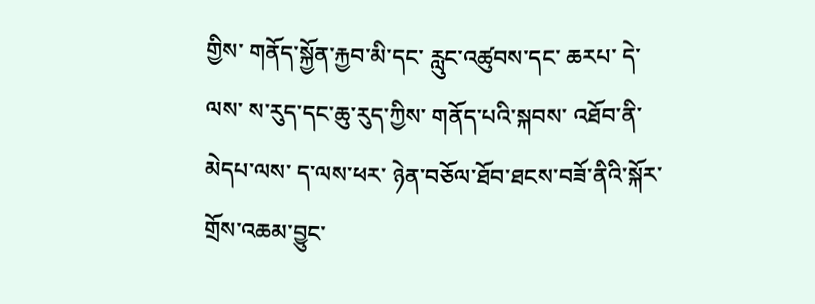གྱིས་ གནོད་སྐྱོན་རྐྱབ་མི་དང་ རླུང་འཚུབས་དང་ ཆརཔ་ དེ་ལས་ ས་རུད་དང་ཆུ་རུད་ཀྱིས་ གནོད་པའི་སྐབས་ འཐོབ་ནི་མེདཔ་ལས་ ད་ལས་ཕར་ ཉེན་བཅོལ་ཐོབ་ཐངས་བཟོ་ནིའི་སྐོར་ གྲོས་འཆམ་བྱུང་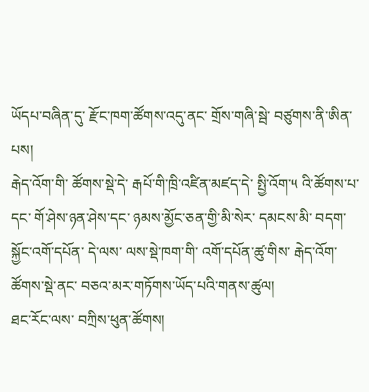ཡོདཔ་བཞིན་དུ་ རྫོང་ཁག་ཚོགས་འདུ་ནང་ གྲོས་གཞི་སྦེ་ བཙུགས་ནི་ཨིན་པས།
རྒེད་འོག་གི་ ཚོགས་སྡེ་དེ་ རྒཔོ་གི་ཁྲི་འཛིན་མཛད་དེ་ སྤྱི་འོག་༥ འི་ཚོགས་པ་དང་ གོ་ཤེས་ཉན་ཤེས་དང་ ཉམས་མྱོང་ཅན་གྱི་མི་སེར་ དམངས་མི་ བདག་སྐྱོང་འགོ་དཔོན་ དེ་ལས་ ལས་སྡེ་ཁག་གི་ འགོ་དཔོན་ཚུ་གིས་ རྒེད་འོག་ཚོགས་སྡེ་ནང་ བཅའ་མར་གཏོགས་ཡོད་པའི་གནས་ཚུལ།
ཐང་རོང་ལས་ བཀྲིས་ཕུན་ཚོགས།